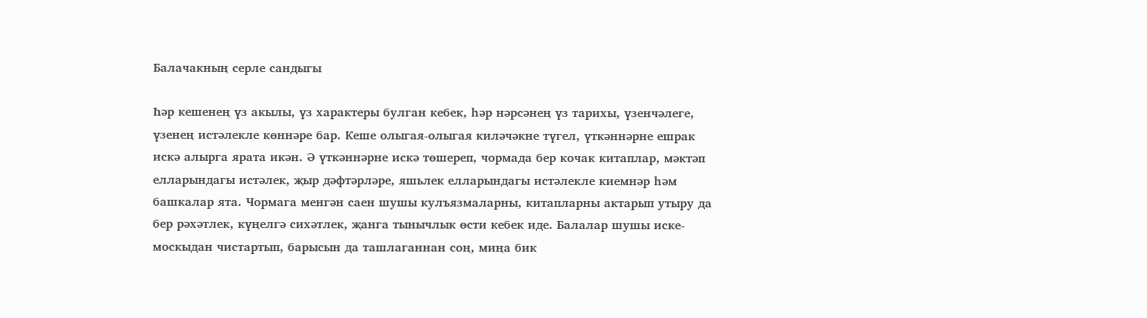Балачакның серле сандыгы

Һәр кешенең үз акылы, үз характеры булган кебек, һәр нәрсәнең үз тарихы, үзенчәлеге, үзенең истәлекле көннәре бар. Кеше олыгая-олыгая киләчәкне түгел, үткәннәрне ешрак искә алырга ярата икән. Ә үткәннәрне искә төшереп, чормада бер кочак китаплар, мәктәп елларындагы истәлек, җыр дәфтәрләре, яшьлек елларындагы истәлекле киемнәр һәм башкалар ята. Чормага менгән саен шушы кулъязмаларны, китапларны актарып утыру да бер рәхәтлек, күңелгә сихәтлек, җанга тынычлык өсти кебек иде. Балалар шушы иске-москыдан чистартып, барысын да ташлаганнан соң, миңа бик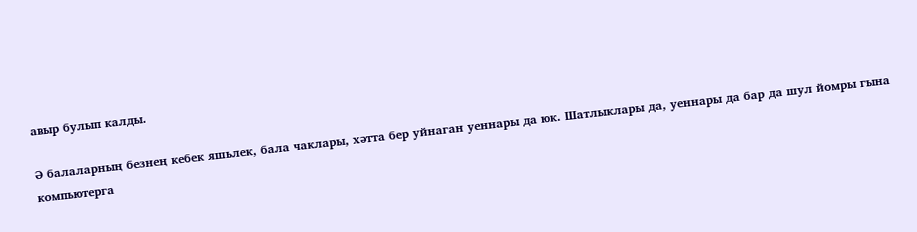авыр булып калды.

Ә балаларның безнең кебек яшьлек, бала чаклары, хәтта бер уйнаган уеннары да юк. Шатлыклары да, уеннары да бар да шул йомры гына компьютерга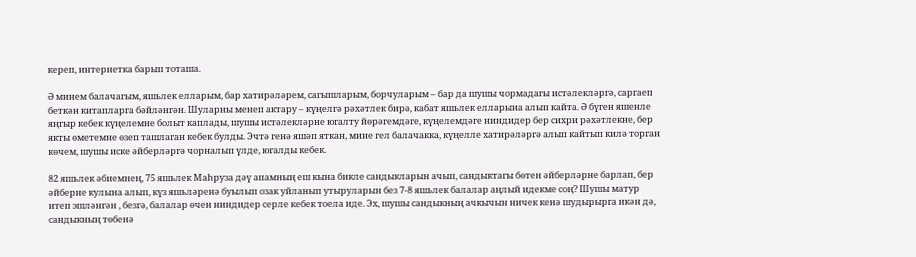кереп, интернетка барып тоташа.

Ә минем балачагым, яшьлек елларым, бар хатирәләрем, сагышларым, борчуларым – бар да шушы чормадагы истәлекләргә, саргаеп беткән китапларга бәйләнгән. Шуларны менеп актару – күңелгә рәхәтлек бирә, кабат яшьлек елларына алып кайта. Ә бүген яшенле яңгыр кебек күңелемне болыт каплады, шушы истәлекләрне югалту йөрәгемдәге, күңелемдәге ниндидер бер сихри рәхәтлекне, бер якты өметемне өзеп ташлаган кебек булды. Эчтә генә яшәп яткан, мине гел балачакка, күңелле хатирәләргә алып кайтып килә торган көчем, шушы иске әйберләргә чорналып үлде, югалды кебек.

82 яшьлек әбиемнең, 75 яшьлек Маһруза дәү апамның еш кына бикле сандыкларын ачып, сандыктагы бөтен әйберләрне барлап, бер әйберне кулына алып, күз яшьләренә буылып озак уйланып утыруларын без 7-8 яшьлек балалар аңлый идекме соң? Шушы матур итеп эшләнгән , безгә, балалар өчен ниндидер серле кебек тоела иде. Эх, шушы сандыкның ачкычын ничек кенә шудырырга икән дә, сандыкның төбенә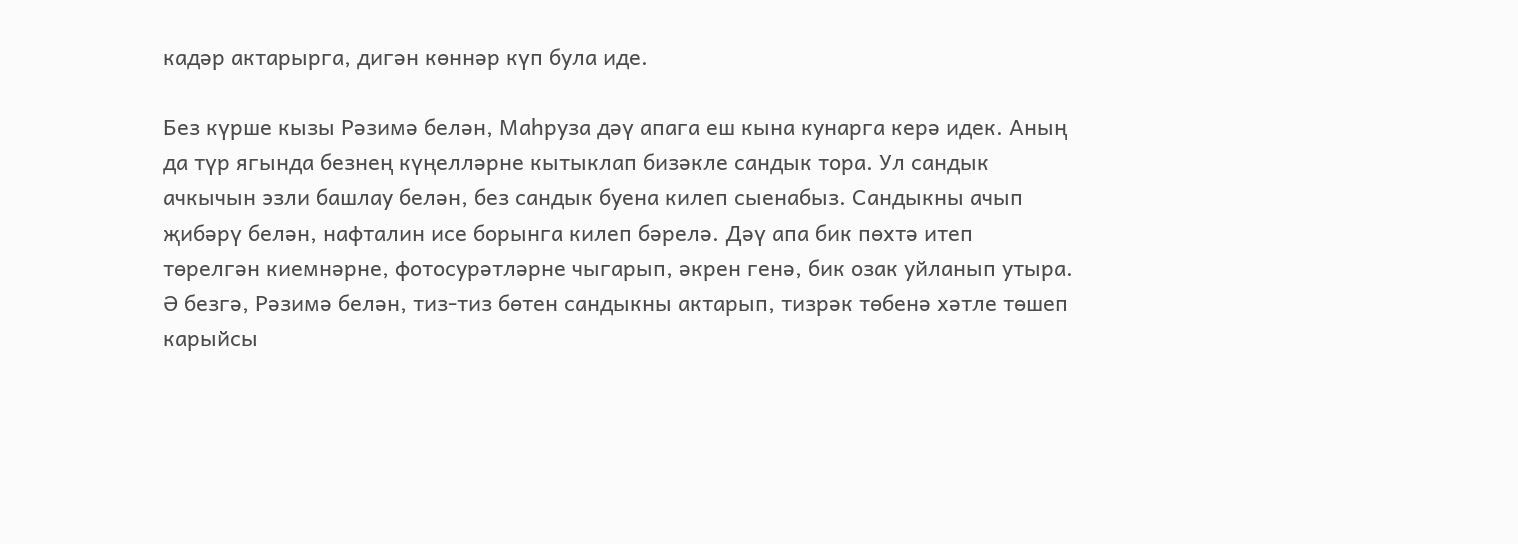кадәр актарырга, дигән көннәр күп була иде.

Без күрше кызы Рәзимә белән, Маһруза дәү апага еш кына кунарга керә идек. Аның да түр ягында безнең күңелләрне кытыклап бизәкле сандык тора. Ул сандык ачкычын эзли башлау белән, без сандык буена килеп сыенабыз. Сандыкны ачып җибәрү белән, нафталин исе борынга килеп бәрелә. Дәү апа бик пөхтә итеп төрелгән киемнәрне, фотосурәтләрне чыгарып, әкрен генә, бик озак уйланып утыра. Ә безгә, Рәзимә белән, тиз-тиз бөтен сандыкны актарып, тизрәк төбенә хәтле төшеп карыйсы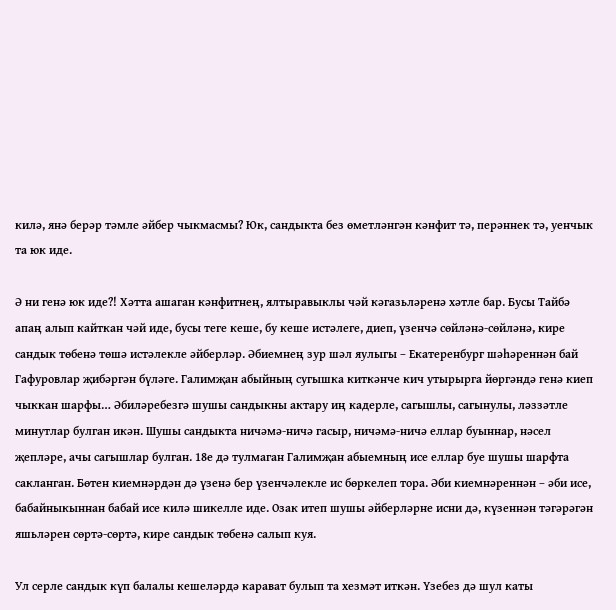килә, янә берәр тәмле әйбер чыкмасмы? Юк, сандыкта без өметләнгән кәнфит тә, перәннек тә, уенчык та юк иде.

Ә ни генә юк иде?! Хәтта ашаган кәнфитнең, ялтыравыклы чәй кәгазьләренә хәтле бар. Бусы Тайбә апаң алып кайткан чәй иде, бусы теге кеше, бу кеше истәлеге, диеп, үзенчә сөйләнә-сөйләнә, кире сандык төбенә төшә истәлекле әйберләр. Әбиемнең зур шәл яулыгы – Екатеренбург шәһәреннән бай Гафуровлар җибәргән бүләге. Галимҗан абыйның сугышка киткәнче кич утырырга йөргәндә генә киеп чыккан шарфы… Әбиләребезгә шушы сандыкны актару иң кадерле, сагышлы, сагынулы, ләззәтле минутлар булган икән. Шушы сандыкта ничәмә-ничә гасыр, ничәмә-ничә еллар буыннар, нәсел җепләре, ачы сагышлар булган. 18е дә тулмаган Галимҗан абыемның исе еллар буе шушы шарфта сакланган. Бөтен киемнәрдән дә үзенә бер үзенчәлекле ис бөркелеп тора. Әби киемнәреннән – әби исе, бабайныкыннан бабай исе килә шикелле иде. Озак итеп шушы әйберләрне исни дә, күзеннән тәгәрәгән яшьләрен сөртә-сөртә, кире сандык төбенә салып куя.

Ул серле сандык күп балалы кешеләрдә карават булып та хезмәт иткән. Үзебез дә шул каты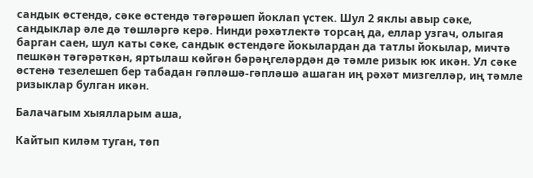сандык өстендә, сәке өстендә тәгәрәшеп йоклап үстек. Шул 2 яклы авыр сәке, сандыклар әле дә төшләргә керә. Нинди рәхәтлектә торсаң да, еллар узгач, олыгая барган саен, шул каты сәке, сандык өстендәге йокылардан да татлы йокылар, мичтә пешкән тәгәрәткән, яртылаш көйгән бәрәңгеләрдән дә тәмле ризык юк икән. Ул сәке өстенә тезелешеп бер табадан гәпләшә-гәпләшә ашаган иң рәхәт мизгелләр, иң тәмле ризыклар булган икән.

Балачагым хыялларым аша,

Кайтып киләм туган, төп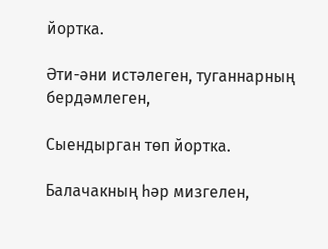йортка.

Әти-әни истәлеген, туганнарның бердәмлеген,

Сыендырган төп йортка.

Балачакның һәр мизгелен,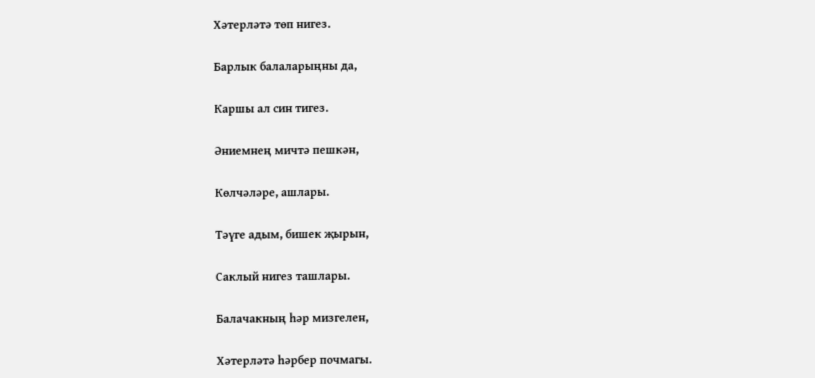Хәтерләтә төп нигез.

Барлык балаларыңны да,

Каршы ал син тигез.

Әниемнең мичтә пешкән,

Көлчәләре, ашлары.

Тәүге адым, бишек җырын,

Саклый нигез ташлары.

Балачакның һәр мизгелен,

Хәтерләтә һәрбер почмагы.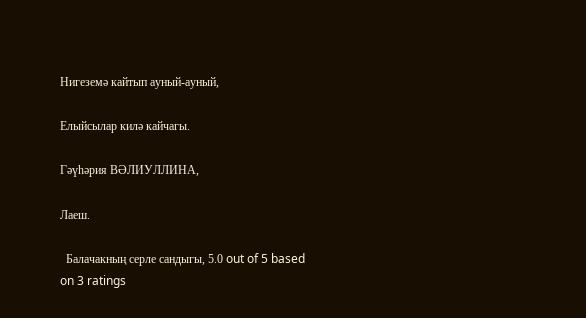Нигеземә кайтып ауный-ауный,

Елыйсылар килә кайчагы.

Гәүһәрия ВӘЛИУЛЛИНА,

Лаеш.

  Балачакның серле сандыгы, 5.0 out of 5 based on 3 ratings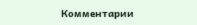Комментарии